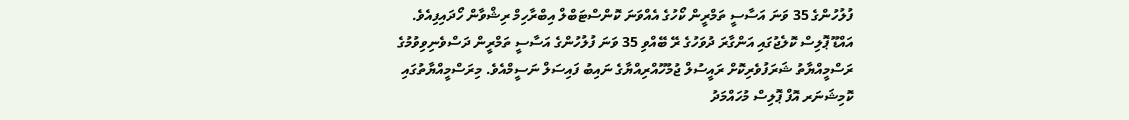ފުލުހުންގެ 35 ވަނަ އަސާސީ ތަމްރީން ކޯހުގެ އެއްވަނަ ކޮންސްޓަބްލް އިބްރާހިމް ރިޝްވާން ހޯދައިފިއެވެ.
އައްޑޫ ޕޮލިސް ކޮލެޖުގައި އަންގާރަ ދުވަހުގެ ރޭ ބޭއްވި 35 ވަނަ ފުލުހުންގެ އަސާސީ ތަމްރީން ދަސްވެނިވިވުމުގެ ރަސްމީއްޔާތު ޝަރަފުވެރިކޮށް ރައީސުލް ޖުމުހޫއްރިއްޔާގެ ނައިބު ފައިސަލް ނަސީމްއެވެ. މިރަސްމީއްޔާތުގައި ކޮމިޝަނަރ އޮފް ޕޮލިސް މުހައްމަދު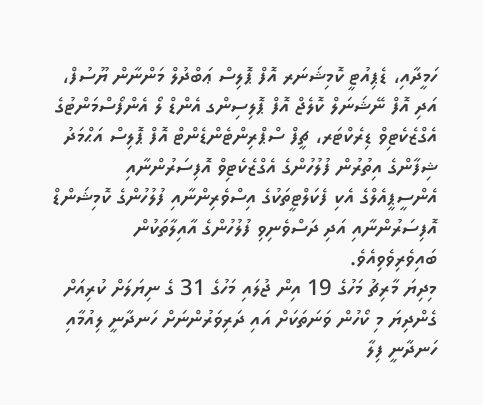ހަމީދާއި، ޑެޕިއުޓީ ކޮމިޝަނަރ އޮފް ޕޮލިސް ޢަބްދުލް މަންނާން ޔޫސުފް، އަދި އޮފް ނޭޝަނަލް ކޮލެޖް އޮފް ޕޮލިސިންގ އެންޑް ލޯ އެންފޯސްމަންޓުގެ އެގްޒެކެޓިވް ޑިރެކްޓަރ، ޗީފް ސްޕްރިންޓެންޑެންޓް އޮފް ޕޮލިސް އަޙްމަދު ޝިފާންގެ އިތުރުން ފުލުހުންގެ އެގްޒެކެޓިވް އޮފިސަރުންނާއި އެންސީޕީއެލްގެ އެކި ފެކަލްޓީތަކުގެ އިސްވެރިންނާއި ފުލުހުންގެ ކޮމިޝަންޑް އޮފިސަރުންނާއި އަދި ދަސްވެނިވި ފުލުހުންގެ އާއިލާތަކުން ބައިވެރިވެވިއެވެ.
މިދިޔަ މާރިޗު މަހުގެ 19 އިން ޖުލައި މަހުގެ 31 ގެ ނިޔަލަށް ކުރިއަށް ގެންދިޔަ މި ކޯހުން ވަނަތަކަށް އައި ދަރިވަރުންނަށް ހަނދާނީ ލިއުމާއި ހަނދާނީ ފިލާ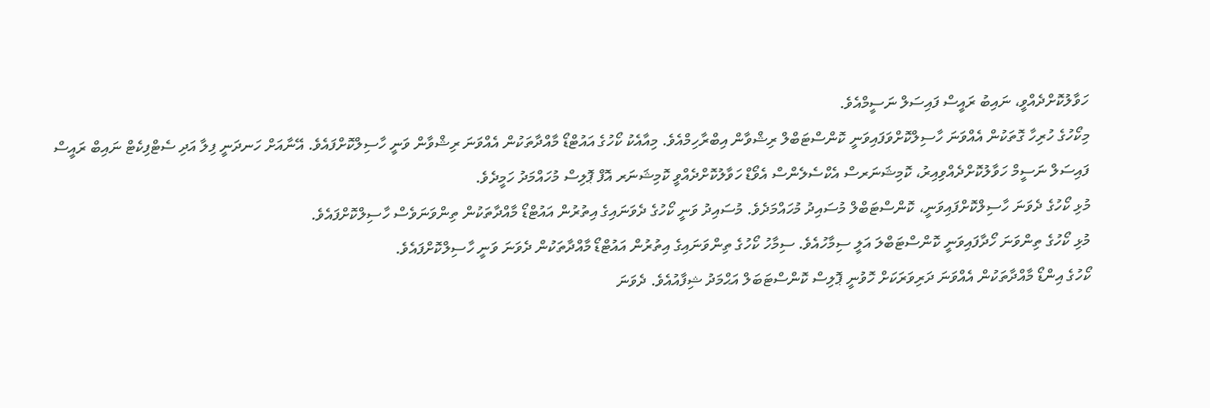ހަވާލުކޮށްދެއްވީ، ނައިބު ރައީސް ފައިސަލް ނަސީމްއެވެ.
މިކޯހުގެ ހުރިހާ ގޮތަކުން އެއްވަނަ ހާސިލްކޮށްވަފައިވަނީ ކޮންސްޓަބްލް ރިޝްވާން އިބްރާހިމްއެވެ. މިއާއެކު ކޯހުގެ އައުޓްޑޯ މާއްދާތަކުން އެއްވަނަ ރިޝްވާން ވަނީ ހާސިލްކޮށްފައެވެ. އޭނާއަށް ހަނދަނީ ފިލާ އަދި ސެޓްފިކެޓް ނައިބް ރައީސް ފައިސަލް ނަސީމް ހަވާލުކޮށްދެއްވިއިރު، ކޮމިޝަނަރސް އެކްސެލެންސް އެވޯޑް ހަވާލުކޮށްދެއްވީ ކޮމިޝަނަރ އޮފް ޕޮލިސް މުހައްމަދު ހަމީދެވެ.
މުޅި ކޯހުގެ ދެވަނަ ހާސިލްކޮށްފައިވަނީ، ކޮންސްޓަބްލް މުސައިދު މުހައްމަދެވެ. މުސައިދު ވަނީ ކޯހުގެ ދެވަނައިގެ އިތުރުން އައުޓްޑޯ މާއްދާތަކުން ތިންވަނަވެސް ހާސިލްކޮށްފައެވެ.
މުޅި ކޯހުގެ ތިންވަނަ ހޯދާފައިވަނީ ކޮންސްޓަބްލަ އަލީ ސިމާހުއެވެ. ސިމާހު ކޯހުގެ ތިންވަނައިގެ އިތުރުން އައުޓްޑޯ މާއްދާތަކުން ދެވަނަ ވަނީ ހާސިލްކޮށްފައެވެ.
ކޯހުގެ އިންޑޯ މާއްދާތަކުން އެއްވަނަ ދަރިވަރަކަށް ހޮވުނީ ޕޮލިސް ކޮންސްޓަބަލް އަޙްމަދު ޝިފާއުއެވެ. ދެވަނަ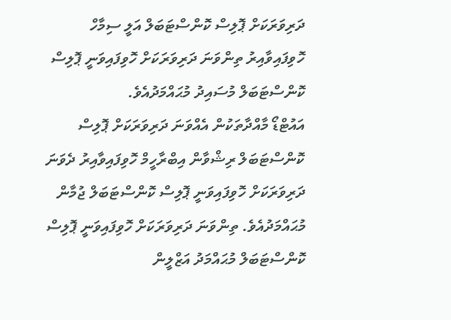ދަރިވަރަކަށް ޕޮލިސް ކޮންސްޓަބަލް އަލީ ސިމާހް ހޮވިފައިވާއިރު ތިންވަނަ ދަރިވަރަކަށް ހޮވިފައިވަނީ ޕޮލިސް ކޮންސްޓަބަލް މުސައިދު މުޙައްމަދުއެވެ.
އައުޓްޑޯ މާއްދާތަކުން އެއްވަނަ ދަރިވަރަކަށް ޕޮލިސް ކޮންސްޓަބަލް ރިޝްވާން އިބްރާހީމް ހޮވިފައިވާއިރު ދެވަނަ ދަރިވަރަކަށް ހޮވިފައިވަނީ ޕޮލިސް ކޮންސްޓަބަލް ޖުމާން މުޙައްމަދުއެވެ. ތިންވަނަ ދަރިވަރަކަށް ހޮވިފައިވަނީ ޕޮލިސް ކޮންސްޓަބަލް މުޙައްމަދު އަޒްލީން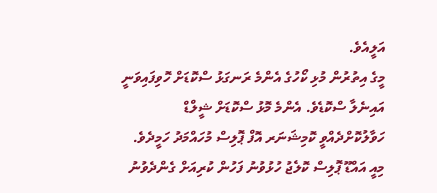އަލީއެވެ.
މީގެ އިތުރުން މުޅި ކޯހުގެ އެންމެ ރަނގަޅު ސްކޮޑަށް ހޮވިފައިވަނީ އައިނެލާ ސްކޮޑެވެ. އެންމެ މޮޅު ސްކޮޑަށް ޝީލްޑް ހަވާލުކޮށްދެއްވީ ކޮމިޝަނަރ އޮފް ޕޮލިސް މުހައްމަދު ހަމީދެވެ.
މިއީ އައްޑޫ ޕޮލިސް ކޮލެޖު ހުޅުވުނު ފަހުން ކުރިއަށް ގެންދެވުނު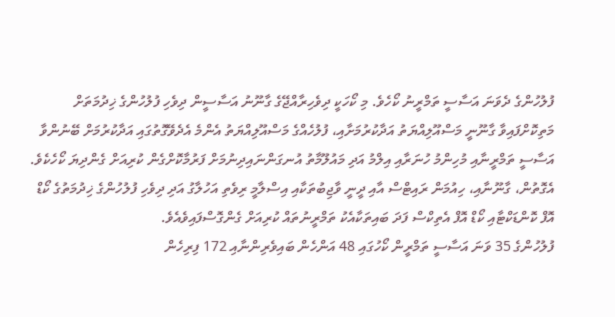ފުލުހުންގެ ދެވަނަ އަސާސީ ތަމްރީނު ކޯހެވެ. މި ކޯހަކީ ދިވެހިރާއްޖޭގެ ގާނޫނު އަސާސީން ދިވެހި ފުލުހުންގެ ޚިދުމަތަށް މަތިކޮށްފައިވާ ގާނޫނީ މަސްއޫލިއްޔަތު އަދާކުރުމަށާއި، ފުލުހެއްގެ މަސްއޫލިއްޔަތު އެންމެ އެދެވޭގޮތުގައި އަދާކުރުމަށް ބޭނުންވާ އަސާސީ ތަމްރީނާއި މުހިންމު ހުނަރާއި އިލްމު އަދި މައުލޫމާތު އުނގަންނައިދިނުމަށް ފަރުމާކޮށްގެން ކުރިއަށް ގެންދިޔަ ކޯހެކެވެ. އެގޮތުން، ގާނޫނާއި، ހިއުމަން ރައިޓްސް އާއި ދީނީ ވާޖިބުތަކާއި އިސްލާމީ ރިވެތި އަހުލާގު އަދި ދިވެހި ފުލުހުންގެ ޚިދުމަތުގެ ކޯޑް އޮފް ކޮންޑަކްޓާއި ކޯޑް އޮފް އެތިކްސް ފަދަ ބައިތަކާއެކު ތަމްރީނުތައް ކުރިއަށް ގެންގޮސްފައިވެއެވެ.
ފުލުހުންގެ 35 ވަނަ އަސާސީ ތަމްރީން ކޯހުގައި 48 އަންހެން ބައިވެރިންނާއި 172 ފިރިހެން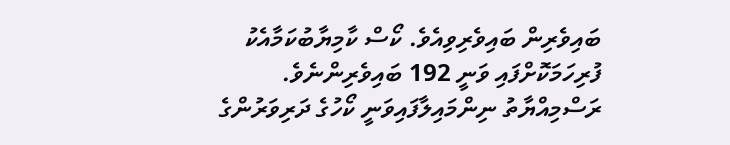ބައިވެރިން ބައިވެރިވިއެވެ. ކޯސް ކާމިޔާބުކަމާއެކު ފުރިހަމަކޮށްފައި ވަނީ 192 ބައިވެރިންނެވެ.
ރަސްމިއްޔާތު ނިންމައިލާފައިވަނީ ކޯހުގެ ދަރިވަރުންގެ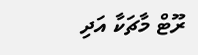ރޫޓް މާޗަކާ އަދި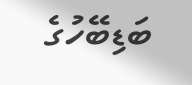ބަޑިބޭހުގެ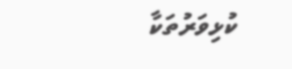ކުޅިވަރުތަކާ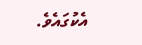އެކުގައެވެ.